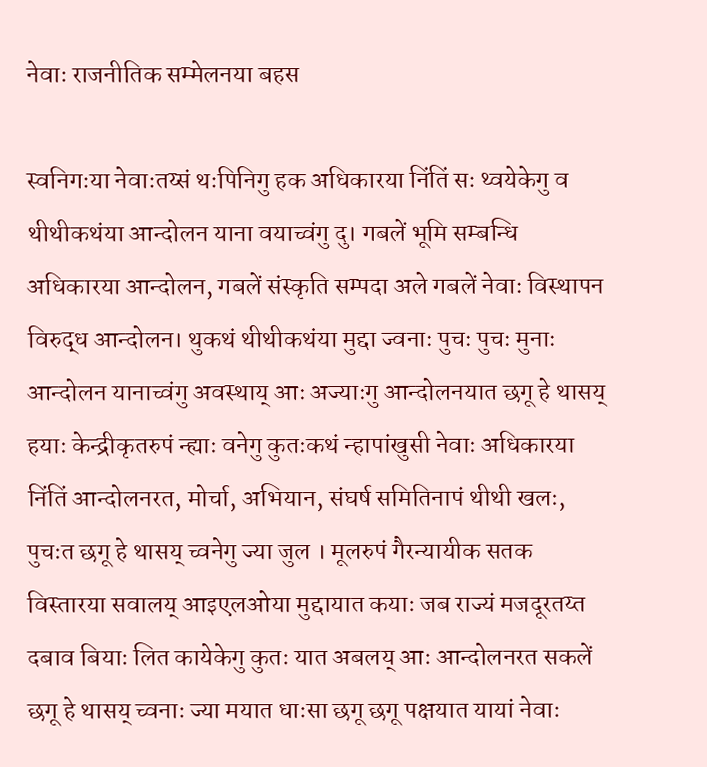नेवाः राजनीतिक सम्मेलनया बहस

स्वनिगःया नेवाःतय्सं थःपिनिगु हक अधिकारया निंतिं सः थ्वयेकेगु व थीथीकथंया आन्दोलन याना वयाच्वंगु दु। गबलें भूमि सम्बन्धि अधिकारया आन्दोलन, गबलें संस्कृति सम्पदा अले गबलें नेवाः विस्थापन विरुद्ध आन्दोलन। थुकथं थीथीकथंया मुद्दा ज्वनाः पुचः पुचः मुनाः आन्दोलन यानाच्वंगु अवस्थाय् आः अज्याःगु आन्दोलनयात छगू हे थासय् हयाः केन्द्रीकृतरुपं न्ह्याः वनेगु कुतःकथं न्हापांखुसी नेवाः अधिकारया निंतिं आन्दोलनरत, मोर्चा, अभियान, संघर्ष समितिनापं थीथी खलः, पुचःत छगू हे थासय् च्वनेगु ज्या जुल । मूलरुपं गैरन्यायीक सतक विस्तारया सवालय् आइएलओया मुद्दायात कयाः जब राज्यं मजदूरतय्त दबाव बियाः लित कायेकेगु कुतः यात अबलय् आः आन्दोलनरत सकलें छगू हे थासय् च्वनाः ज्या मयात धाःसा छगू छगू पक्षयात यायां नेवाः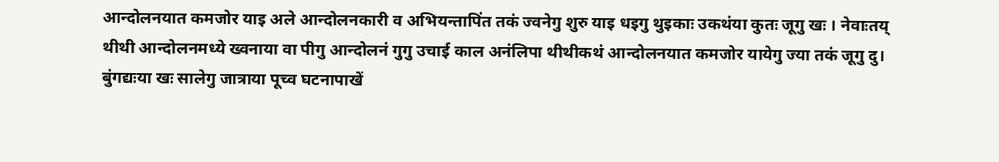आन्दोलनयात कमजोर याइ अले आन्दोलनकारी व अभियन्तापिंत तकं ज्वनेगु शुरु याइ धइगु थुइकाः उकथंया कुतः जूगु खः । नेवाःतय् थीथी आन्दोलनमध्ये ख्वनाया वा पीगु आन्दोलनं गुगु उचाई काल अनंलिपा थीथीकथं आन्दोलनयात कमजोर यायेगु ज्या तकं जूगु दु। बुंगद्यःया खः सालेगु जात्राया पूच्व घटनापाखें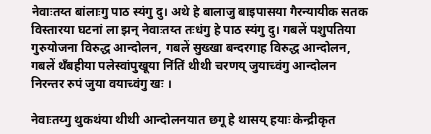नेवाःतय्त बांलाःगु पाठ स्यंगु दु। अथे हे बालाजु बाइपासया गैरन्यायीक सतक विस्तारया घटनां ला झन् नेवाःतय्त तःधंगु हे पाठ स्यंगु दु। गबलें पशुपतिया गुरुयोजना विरुद्ध आन्दोलन, गबलें सुख्खा बन्दरगाह विरुद्ध आन्दोलन, गबलें थँबहीया पलेस्वांपुखूया निंतिं थीथी चरणय् जुयाच्वंगु आन्दोलन निरन्तर रुपं जुया वयाच्वंगु खः ।

नेवाःतय्गु थुकथंया थीथी आन्दोलनयात छगू हे थासय् हयाः केन्द्रीकृत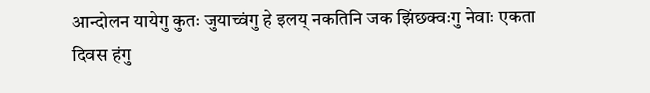आन्दोलन यायेगु कुतः जुयाच्वंगु हे इलय् नकतिनि जक झिंछक्वःगु नेवाः एकता दिवस हंगु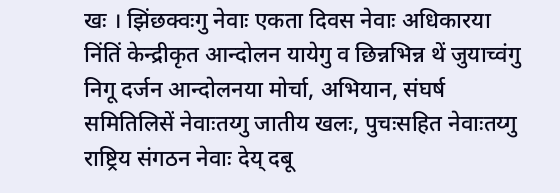खः । झिंछक्वःगु नेवाः एकता दिवस नेवाः अधिकारया निंतिं केन्द्रीकृत आन्दोलन यायेगु व छिन्नभिन्न थें जुयाच्वंगु निगू दर्जन आन्दोलनया मोर्चा, अभियान, संघर्ष समितिलिसें नेवाःतय्गु जातीय खलः, पुचःसहित नेवाःतय्गु राष्ट्रिय संगठन नेवाः देय् दबू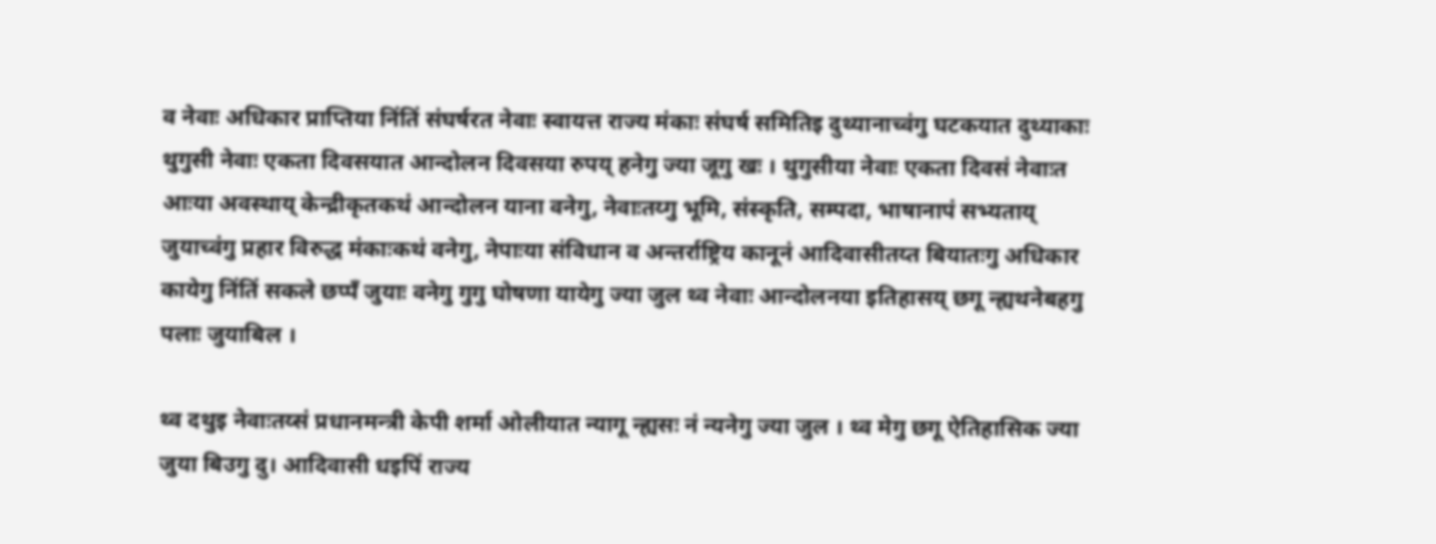व नेवाः अधिकार प्राप्तिया निंतिं संघर्षरत नेवाः स्वायत्त राज्य मंकाः संघर्ष समितिइ दुथ्यानाच्वंगु घटकयात दुथ्याकाः थुगुसी नेवाः एकता दिवसयात आन्दोलन दिवसया रुपय् हनेगु ज्या जूगु खः । थुगुसीया नेवाः एकता दिवसं नेवाःत आःया अवस्थाय् केन्द्रीकृतकथं आन्दोलन याना वनेगु, नेवाःतय्गु भूमि, संस्कृति, सम्पदा, भाषानापं सभ्यताय् जुयाच्वंगु प्रहार विरुद्ध मंकाःकथं वनेगु, नेपाःया संविधान व अन्तर्राष्ट्रिय कानूनं आदिवासीतय्त बियातःगु अधिकार कायेगु निंतिं सकले छप्पँ जुयाः वनेगु गुगु घोषणा यायेगु ज्या जुल थ्व नेवाः आन्दोलनया इतिहासय् छगू न्ह्यथनेबहगु पलाः जुयाबिल ।

थ्व दथुइ नेवाःतय्सं प्रधानमन्त्री केपी शर्मा ओलीयात न्यागू न्ह्यसः नं न्यनेगु ज्या जुल । थ्व मेगु छगू ऐतिहासिक ज्या जुया बिउगु दु। आदिवासी धइपिं राज्य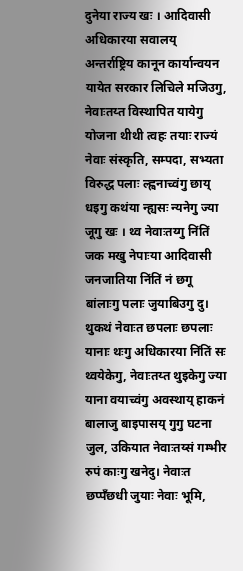दुनेया राज्य खः । आदिवासी अधिकारया सवालय् अन्तर्राष्ट्रिय कानून कार्यान्वयन यायेत सरकार लिचिले मजिउगु, नेवाःतय्त विस्थापित यायेगु योजना थीथी त्वहः तयाः राज्यं नेवाः संस्कृति, सम्पदा, सभ्यता विरुद्ध पलाः ल्ह्वनाच्वंगु छाय् धइगु कथंया न्ह्यसः न्यनेगु ज्या जूगु खः । थ्व नेवाःतय्गु निंतिं जक मखु नेपाःया आदिवासी जनजातिया निंतिं नं छगू बांलाःगु पलाः जुयाबिउगु दु। थुकथं नेवाःत छपलाः छपलाः यानाः थःगु अधिकारया निंतिं सः थ्वयेकेगु, नेवाःतय्त थुइकेगु ज्या याना वयाच्वंगु अवस्थाय् हाकनं बालाजु बाइपासय् गुगु घटना जुल, उकियात नेवाःतय्सं गम्भीर रुपं काःगु खनेदु। नेवाःत छप्पँछधी जुयाः नेवाः भूमि,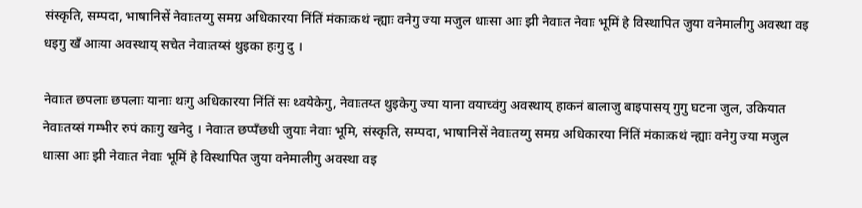संस्कृति, सम्पदा, भाषानिसें नेवाःतय्गु समग्र अधिकारया निंतिं मंकाःकथं न्ह्याः वनेगु ज्या मजुल धाःसा आः झी नेवाःत नेवाः भूमिं हे विस्थापित जुया वनेमालीगु अवस्था वइ धइगु खँ आःया अवस्थाय् सचेत नेवाःतय्सं थुइका हःगु दु ।

नेवाःत छपलाः छपलाः यानाः थःगु अधिकारया निंतिं सः थ्वयेकेगु, नेवाःतय्त थुइकेगु ज्या याना वयाच्वंगु अवस्थाय् हाकनं बालाजु बाइपासय् गुगु घटना जुल, उकियात नेवाःतय्सं गम्भीर रुपं काःगु खनेदु । नेवाःत छप्पँछधी जुयाः नेवाः भूमि, संस्कृति, सम्पदा, भाषानिसें नेवाःतय्गु समग्र अधिकारया निंतिं मंकाःकथं न्ह्याः वनेगु ज्या मजुल धाःसा आः झी नेवाःत नेवाः भूमिं हे विस्थापित जुया वनेमालीगु अवस्था वइ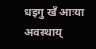धइगु खँ आःया अवस्थाय्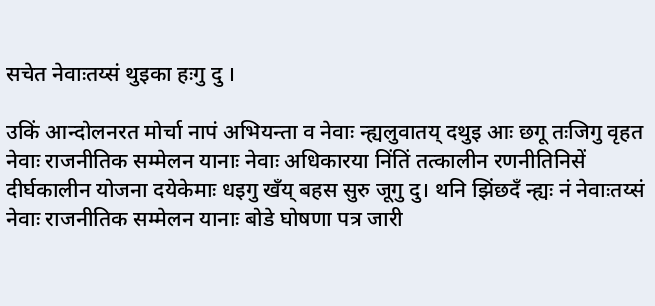सचेत नेवाःतय्सं थुइका हःगु दु ।

उकिं आन्दोलनरत मोर्चा नापं अभियन्ता व नेवाः न्ह्यलुवातय् दथुइ आः छगू तःजिगु वृहत नेवाः राजनीतिक सम्मेलन यानाः नेवाः अधिकारया निंतिं तत्कालीन रणनीतिनिसें दीर्घकालीन योजना दयेकेमाः धइगु खँय् बहस सुरु जूगु दु। थनि झिंछदँ न्ह्यः नं नेवाःतय्सं नेवाः राजनीतिक सम्मेलन यानाः बोडे घोषणा पत्र जारी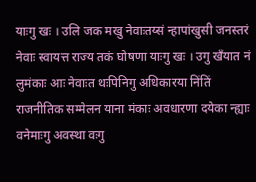याःगु खः । उलि जक मखु नेवाःतय्सं न्हापांखुसी जनस्तरं नेवाः स्वायत्त राज्य तकं घोषणा याःगु खः । उगु खँयात नं लुमंकाः आः नेवाःत थःपिनिगु अधिकारया निंतिं राजनीतिक सम्मेलन याना मंकाः अवधारणा दयेका न्ह्याः वनेमाःगु अवस्था वःगु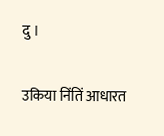दु ।

उकिया निंतिं आधारत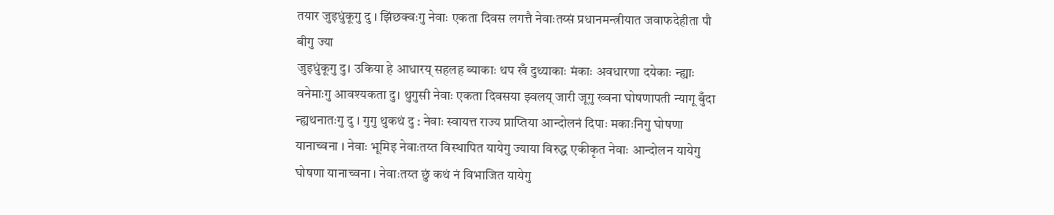तयार जुइधुंकूगु दु । झिंछक्वःगु नेवाः एकता दिवस लगत्तै नेवाःतय्सं प्रधानमन्त्रीयात जवाफदेहीता पौ बीगु ज्या
जुइधुंकूगु दु। उकिया हे आधारय् सहलह ब्याकाः थप खँ दुथ्याकाः मंकाः अवधारणा दयेकाः न्ह्याः वनेमाःगु आवश्यकता दु। थुगुसी नेवाः एकता दिवसया झ्वलय् जारी जूगु ख्वना घोषणापती न्यागू बुँदा न्ह्यथनातःगु दु । गुगु थुकथं दु : नेवाः स्वायत्त राज्य प्राप्तिया आन्दोलनं दिपाः मकाःनिगु घोषणा यानाच्वना । नेवाः भूमिइ नेवाःतय्त विस्थापित यायेगु ज्याया विरुद्ध एकीकृत नेवाः आन्दोलन यायेगु घोषणा यानाच्वना । नेवाःतय्त छुं कथं नं विभाजित यायेगु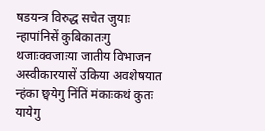षडयन्त्र विरुद्ध सचेत जुयाः न्हापांनिसें कुबिकातःगु थजाःक्वजाःया जातीय विभाजन अस्वीकारयासें उकिया अवशेषयात न्हंका छ्वयेगु निंतिं मंकाःकथं कुतः यायेगु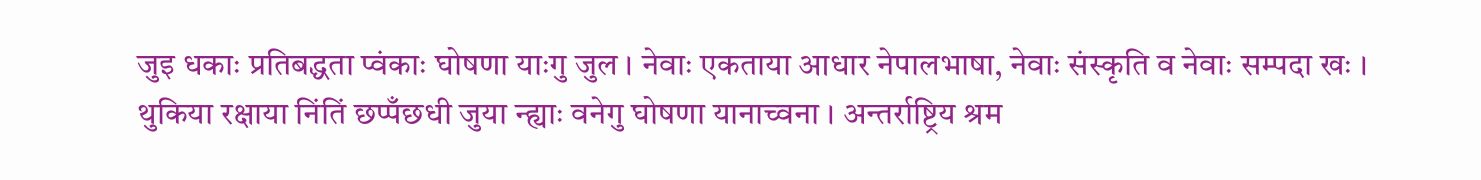जुइ धकाः प्रतिबद्धता प्वंकाः घोषणा याःगु जुल । नेवाः एकताया आधार नेपालभाषा, नेवाः संस्कृति व नेवाः सम्पदा खः । थुकिया रक्षाया निंतिं छप्पँछधी जुया न्ह्याः वनेगु घोषणा यानाच्वना । अन्तर्राष्ट्रिय श्रम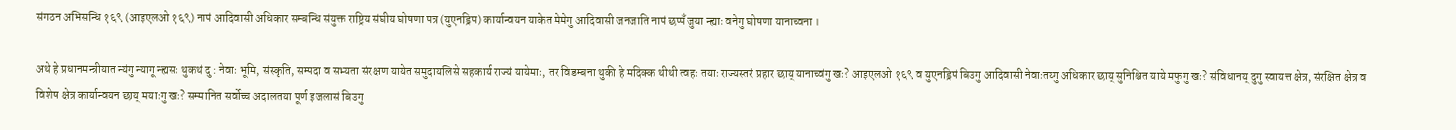संगठन अभिसन्धि १६९ (आइएलओ १६९) नापं आदिवासी अधिकार सम्बन्धि संयुक्त राष्ट्रिय संघीय घोषणा पत्र (युएनड्रिप) कार्यान्वयन याकेत मेमेगु आदिवासी जनजाति नापं छप्पँ जुया न्ह्याः वनेगु घोषणा यानाच्वना ।

अथे हे प्रधानमन्त्रीयात न्यंगु न्यागू न्ह्यसः थुकथं दु : नेवाः भूमि, संस्कृति, सम्पदा व सभ्यता संरक्षण यायेत समुदायलिसे सहकार्य राज्यं यायेमाः, तर विडम्बना थुकी हे मदिक्क थीथी त्वहः तयाः राज्यस्तरं प्रहार छाय् यानाच्वंगु खः? आइएलओ १६९ व युएनड्रिपं बिउगु आदिवासी नेवाःतय्गु अधिकार छाय् सुनिश्चित याये मफुगु खः? संविधानय् दुगु स्वायत्त क्षेत्र, संरक्षित क्षेत्र व विशेष क्षेत्र कार्यान्वयन छाय् मयाःगु खः? सम्मानित सर्वोच्च अदालतया पूर्ण इजलासं बिउगु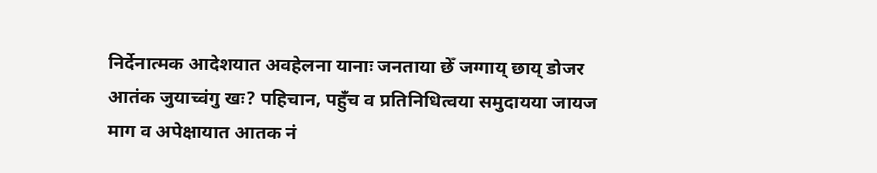निर्देनात्मक आदेशयात अवहेलना यानाः जनताया छेँ जग्गाय् छाय् डोजर आतंक जुयाच्वंगु खः? पहिचान, पहुँच व प्रतिनिधित्वया समुदायया जायज माग व अपेक्षायात आतक नं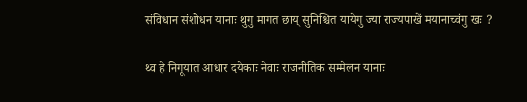संविधान संशोधन यानाः थुगु मागत छाय् सुनिश्चित यायेगु ज्या राज्यपाखें मयानाच्वंगु खः ?

थ्व हे निगूयात आधार दयेकाः नेवाः राजनीतिक सम्मेलन यानाः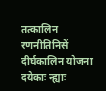तत्कालिन रणनीतिनिसें दीर्घकालिन योजना दयेकाः न्ह्याः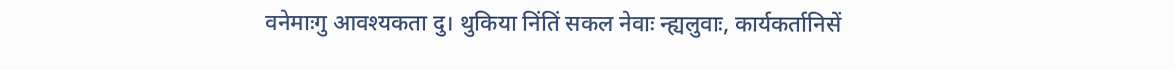वनेमाःगु आवश्यकता दु। थुकिया निंतिं सकल नेवाः न्ह्यलुवाः, कार्यकर्तानिसें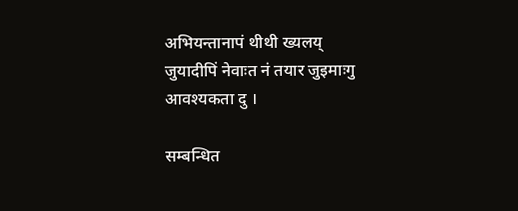अभियन्तानापं थीथी ख्यलय् जुयादीपिं नेवाःत नं तयार जुइमाःगु आवश्यकता दु ।

सम्बन्धित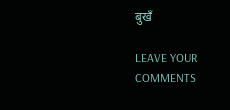बुखँ

LEAVE YOUR COMMENTS